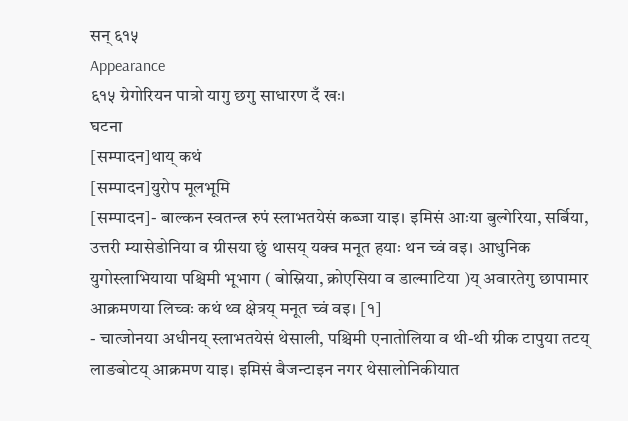सन् ६१५
Appearance
६१५ ग्रेगोरियन पात्रो यागु छगु साधारण दँ खः।
घटना
[सम्पादन]थाय् कथं
[सम्पादन]युरोप मूलभूमि
[सम्पादन]- बाल्कन स्वतन्त्र रुपं स्लाभतयेसं कब्जा याइ। इमिसं आःया बुल्गेरिया, सर्बिया, उत्तरी म्यासेडोनिया व ग्रीसया छुं थासय् यक्व मनूत हयाः थन च्वं वइ। आधुनिक युगोस्लाभियाया पश्चिमी भूभाग ( बोस्निया, क्रोएसिया व डाल्माटिया )य् अवारतेगु छापामार आक्रमणया लिच्वः कथं थ्व क्षेत्रय् मनूत च्वं वइ। [१]
- चात्जोनया अधीनय् स्लाभतयेसं थेसाली, पश्चिमी एनातोलिया व थी-थी ग्रीक टापुया तटय् लाङबोटय् आक्रमण याइ। इमिसं बैजन्टाइन नगर थेसालोनिकीयात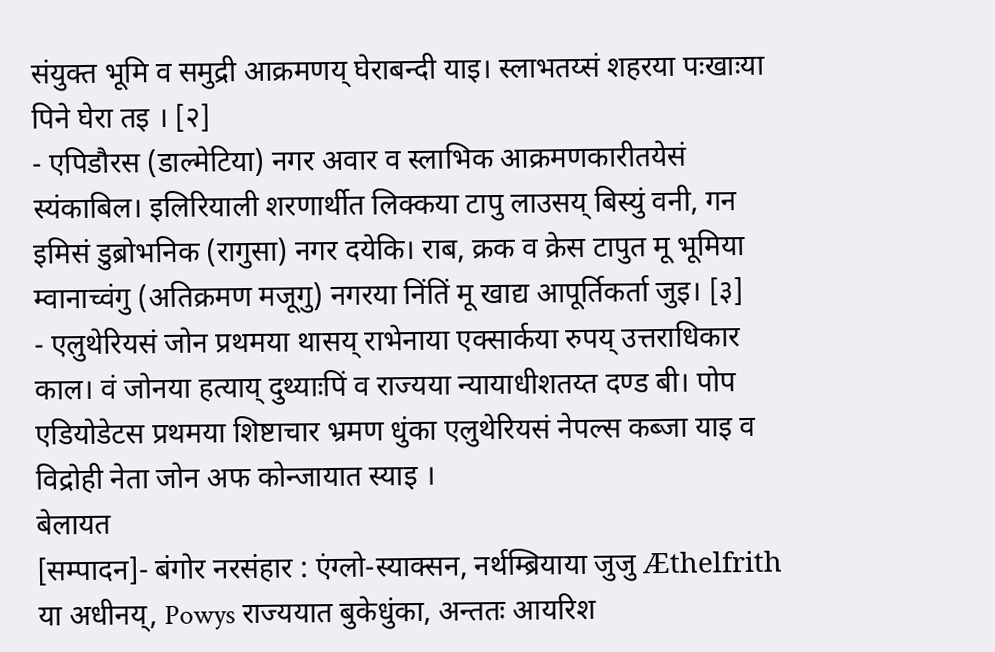संयुक्त भूमि व समुद्री आक्रमणय् घेराबन्दी याइ। स्लाभतय्सं शहरया पःखाःया पिने घेरा तइ । [२]
- एपिडौरस (डाल्मेटिया) नगर अवार व स्लाभिक आक्रमणकारीतयेसं स्यंकाबिल। इलिरियाली शरणार्थीत लिक्कया टापु लाउसय् बिस्युं वनी, गन इमिसं डुब्रोभनिक (रागुसा) नगर दयेकि। राब, क्रक व क्रेस टापुत मू भूमिया म्वानाच्वंगु (अतिक्रमण मजूगु) नगरया निंतिं मू खाद्य आपूर्तिकर्ता जुइ। [३]
- एलुथेरियसं जोन प्रथमया थासय् राभेनाया एक्सार्कया रुपय् उत्तराधिकार काल। वं जोनया हत्याय् दुथ्याःपिं व राज्यया न्यायाधीशतय्त दण्ड बी। पोप एडियोडेटस प्रथमया शिष्टाचार भ्रमण धुंका एलुथेरियसं नेपल्स कब्जा याइ व विद्रोही नेता जोन अफ कोन्जायात स्याइ ।
बेलायत
[सम्पादन]- बंगोर नरसंहार : एंग्लो-स्याक्सन, नर्थम्ब्रियाया जुजु Æthelfrith या अधीनय्, Powys राज्ययात बुकेधुंका, अन्ततः आयरिश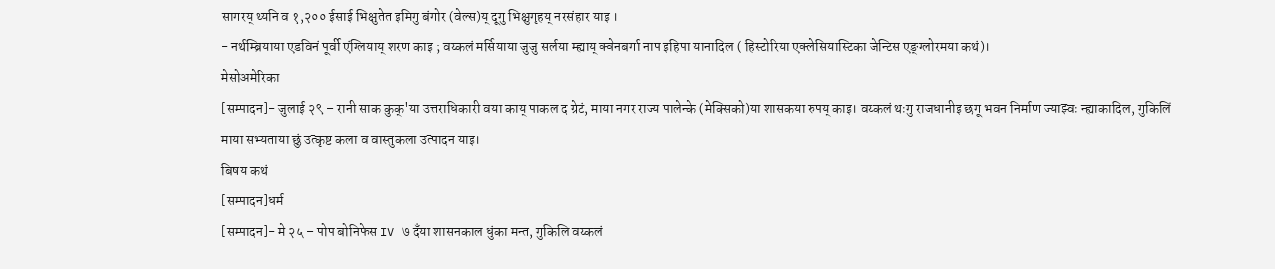सागरय् थ्यनि व १,२०० ईसाई भिक्षुतेत इमिगु बंगोर (वेल्स)य् दूगु भिक्षुगृहय् नरसंहार याइ ।
- नर्थम्ब्रियाया एडविनं पूर्वी एंग्लियाय् शरण काइ ; वय्कलं मर्सियाया जुजु सर्लया म्ह्याय् क्वेनबर्गा नाप इहिपा यानादिल ( हिस्टोरिया एक्लेसियास्टिका जेन्टिस एङ्ग्लोरमया कथं)।
मेसोअमेरिका
[सम्पादन]- जुलाई २९ – रानी साक कुक्'या उत्तराधिकारी वया काय् पाकल द ग्रेटं, माया नगर राज्य पालेन्के (मेक्सिको)या शासकया रुपय् काइ। वय्कलं थःगु राजधानीइ छगू भवन निर्माण ज्याझ्वः न्ह्याकादिल, गुकिलिं माया सभ्यताया छुं उत्कृष्ट कला व वास्तुकला उत्पादन याइ।
बिषय कथं
[सम्पादन]धर्म
[सम्पादन]- मे २५ – पोप बोनिफेस IV ७ दँया शासनकाल धुंका मन्त, गुकिलि वय्कलं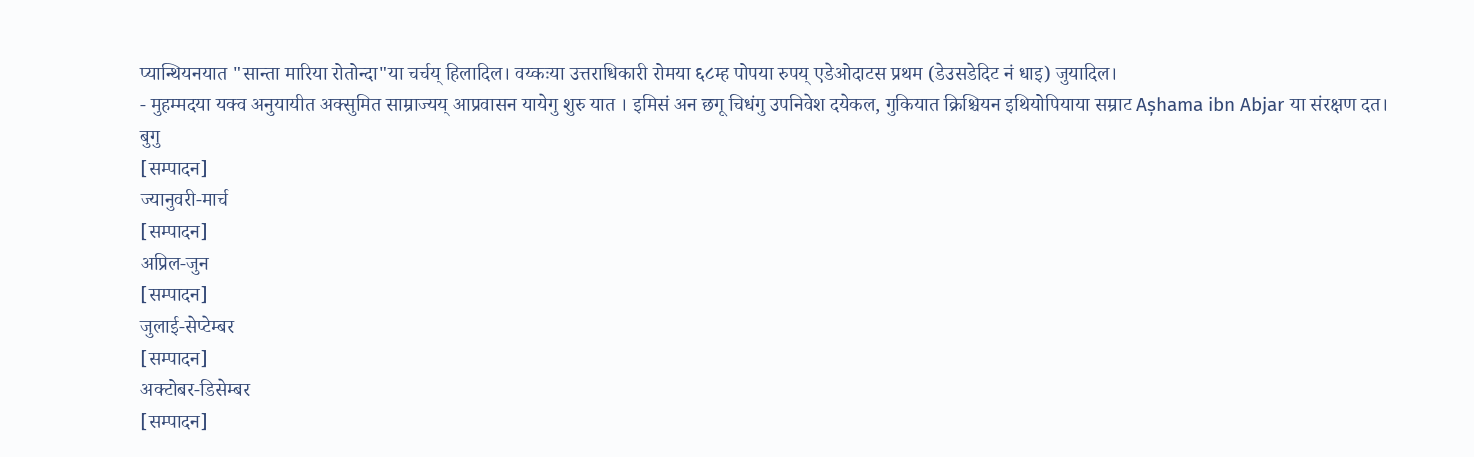प्यान्थियनयात "सान्ता मारिया रोतोन्दा"या चर्चय् हिलादिल। वय्कःया उत्तराधिकारी रोमया ६८म्ह पोपया रुपय् एडेओदाटस प्रथम (डेउसडेदिट नं धाइ) जुयादिल।
- मुहम्मदया यक्व अनुयायीत अक्सुमित साम्राज्यय् आप्रवासन यायेगु शुरु यात । इमिसं अन छगू चिधंगु उपनिवेश दयेकल, गुकियात क्रिश्चियन इथियोपियाया सम्राट Așhama ibn Abjar या संरक्षण दत।
बुगु
[सम्पादन]
ज्यानुवरी-मार्च
[सम्पादन]
अप्रिल-जुन
[सम्पादन]
जुलाई-सेप्टेम्बर
[सम्पादन]
अक्टोबर-डिसेम्बर
[सम्पादन]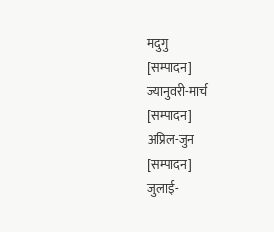मदुगु
[सम्पादन]
ज्यानुवरी-मार्च
[सम्पादन]
अप्रिल-जुन
[सम्पादन]
जुलाई-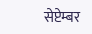सेप्टेम्बर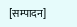[सम्पादन]